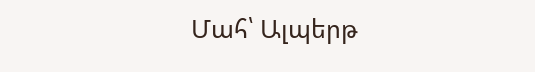Մահ՝ Ալպերթ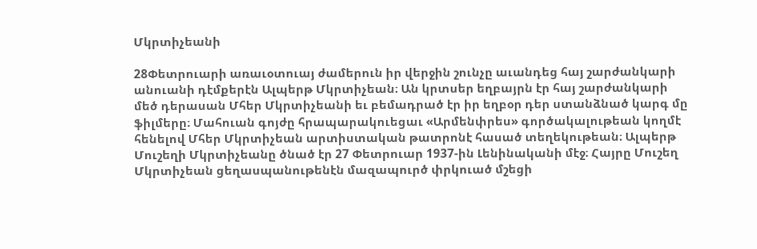Մկրտիչեանի

28Փետրուարի առաւօտուայ ժամերուն իր վերջին շունչը աւանդեց հայ շարժանկարի անուանի դէմքերէն Ալպերթ Մկրտիչեան։ Ան կրտսեր եղբայրն էր հայ շարժանկարի մեծ դերասան Մհեր Մկրտիչեանի եւ բեմադրած էր իր եղբօր դեր ստանձնած կարգ մը ֆիլմերը։ Մահուան գոյժը հրապարակուեցաւ «Արմենփրես» գործակալութեան կողմէ հենելով Մհեր Մկրտիչեան արտիստական թատրոնէ հասած տեղեկութեան։ Ալպերթ Մուշեղի Մկրտիչեանը ծնած էր 27 Փետրուար 1937-ին Լենինականի մէջ։ Հայրը Մուշեղ Մկրտիչեան ցեղասպանութենէն մազապուրծ փրկուած մշեցի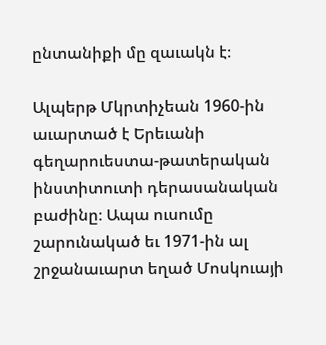ընտանիքի մը զաւակն է։

Ալպերթ Մկրտիչեան 1960-ին աւարտած է Երեւանի գեղարուեստա-թատերական ինստիտուտի դերասանական բաժինը։ Ապա ուսումը շարունակած եւ 1971-ին ալ շրջանաւարտ եղած Մոսկուայի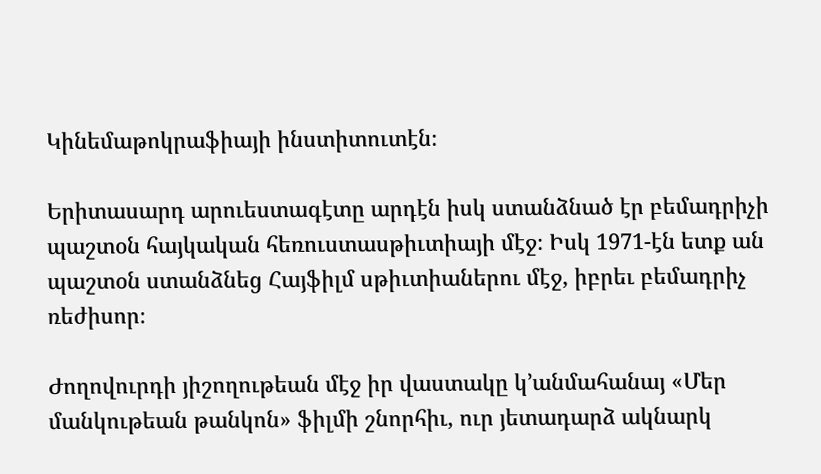Կինեմաթոկրաֆիայի ինստիտուտէն։

Երիտասարդ արուեստագէտը արդէն իսկ ստանձնած էր բեմադրիչի պաշտօն հայկական հեռուստասթիւտիայի մէջ։ Իսկ 1971-էն ետք ան պաշտօն ստանձնեց Հայֆիլմ սթիւտիաներու մէջ, իբրեւ բեմադրիչ ռեժիսոր։

Ժողովուրդի յիշողութեան մէջ իր վաստակը կ՚անմահանայ «Մեր մանկութեան թանկոն» ֆիլմի շնորհիւ, ուր յետադարձ ակնարկ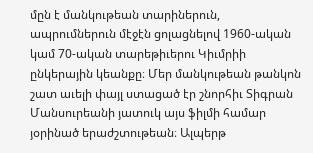մըն է մանկութեան տարիներուն, ապրումներուն մէջէն ցոլացնելով 1960-ական կամ 70-ական տարեթիւերու Կիւմրիի ընկերային կեանքը։ Մեր մանկութեան թանկոն շատ աւելի փայլ ստացած էր շնորհիւ Տիգրան Մանսուրեանի յատուկ այս ֆիլմի համար յօրինած երաժշտութեան։ Ալպերթ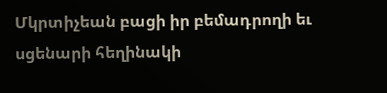Մկրտիչեան բացի իր բեմադրողի եւ սցենարի հեղինակի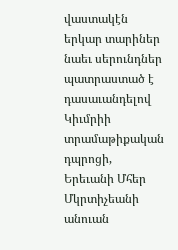վաստակէն երկար տարիներ նաեւ սերունդներ պատրաստած է դասաւանդելով Կիւմրիի տրամաթիքական դպրոցի, Երեւանի Մհեր Մկրտիչեանի անուան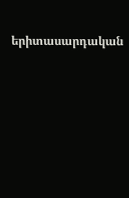երիտասարդական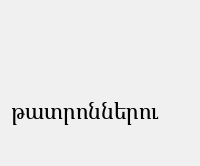թատրոններու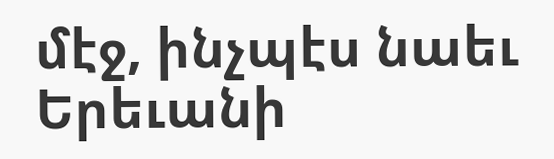մէջ, ինչպէս նաեւ Երեւանի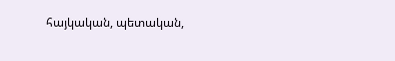հայկական, պետական,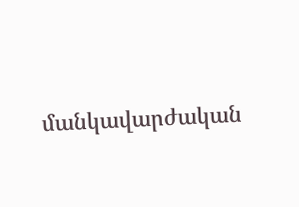մանկավարժական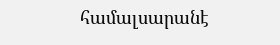համալսարանէ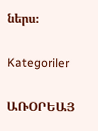ներս։

Kategoriler

ԱՌՕՐԵԱՅ